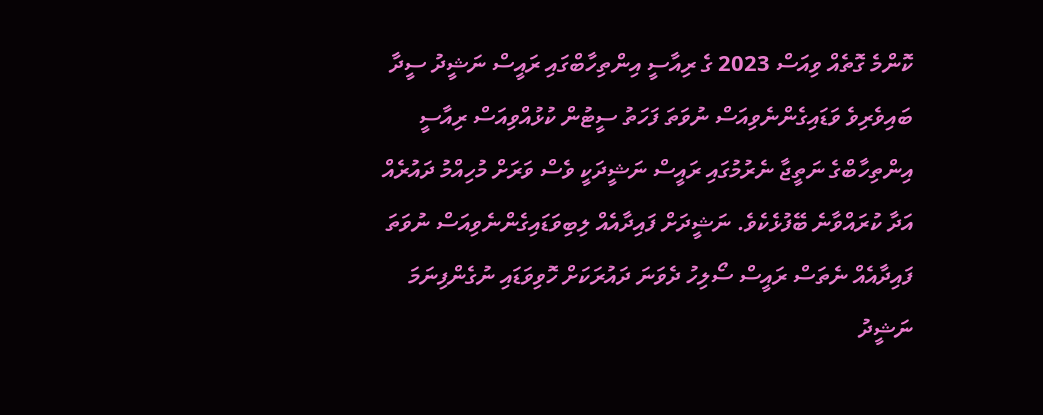ކޮންމެ ގޮތެއް ވިއަސް 2023 ގެ ރިއާސީ އިންތިހާބްގައި ރައީސް ނަޝީދު ސީދާ ބައިވެރިވެ ވަޑައިގެންނެވިއަސް ނުވަތަ ފަހަތު ސީޓުން ކުޅުއްވިއަސް ރިއާސީ އިންތިހާބްގެ ނަތީޖާ ނެރުމުގައި ރައީސް ނަޝީދަކީ ވެސް ވަރަށް މުހިއްމު ދައުރެއް އަދާ ކުރައްވާނެ ބޭފުޅެކެވެ. ނަޝީދަށް ފައިދާއެއް ލިބިވަޑައިގެންނެވިއަސް ނުވަތަ ފައިދާއެއް ނެތަސް ރައީސް ސޯލިހު ދެވަނަ ދައުރަކަށް ހޮވިވަޑައި ނުގެންފިނަމަ ނަޝީދު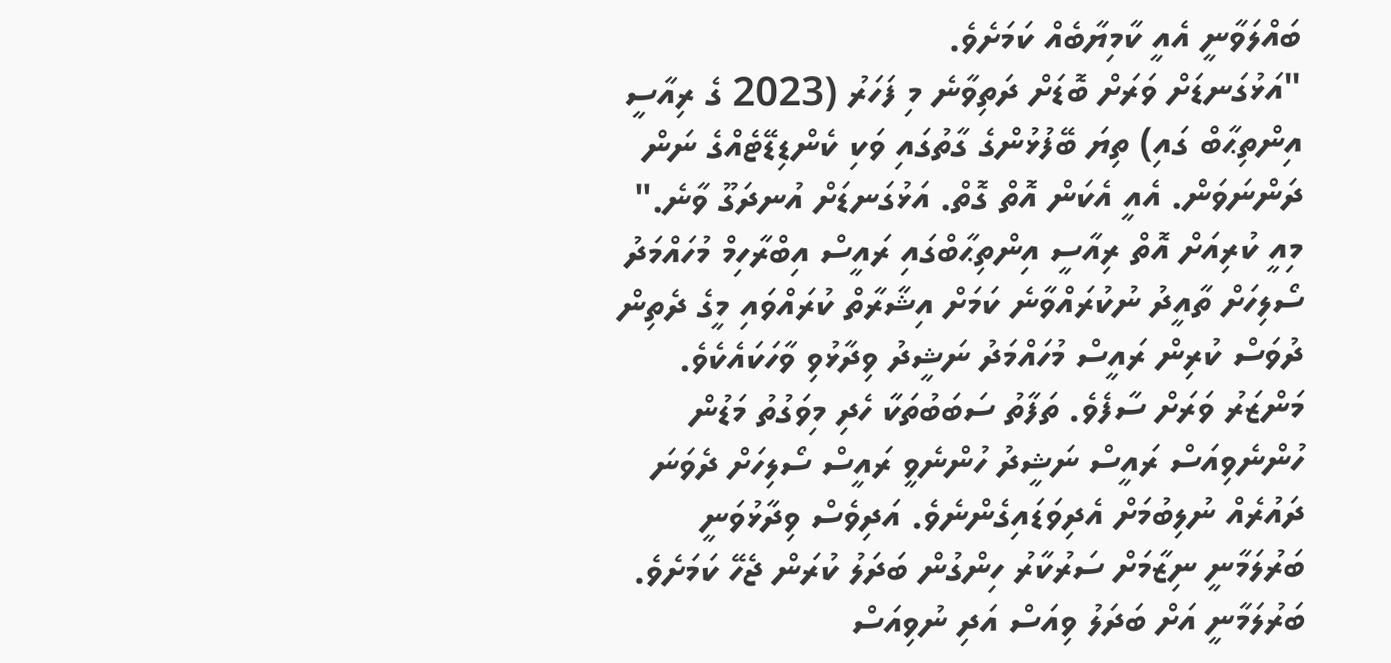ބައްލަވާނީ އެއީ ކާމިޔާބެއް ކަމަށެވެ.
"އަޅުގަނޑަށް ވަރަށް ބޮޑަށް ދަތިވާނެ މި ފަހަރު (2023 ގެ ރިއާސީ އިންތިޙާބް ގައި) ތިޔަ ބޭފުޅުންގެ ގާތުގައި ވަކި ކެންޑިޑޭޓެއްގެ ނަން ދަންނަވަން. އެއީ އެކަން އޮތް ގޮތް. އަޅުގަނޑަށް އުނދަގޫ ވާނެ."
މިއީ ކުރިއަށް އޮތް ރިއާސީ އިންތިޙާބްގައި ރައީސް އިބްރާހިމް މުހައްމަދު ސޯލިހަށް ތާއީދު ނުކުރައްވާނެ ކަމަށް އިޝާރާތް ކުރައްވައި މީގެ ދެތިން ދުވަސް ކުރިން ރައީސް މުހައްމަދު ނަޝީދު ވިދާޅުވި ވާހަކައެކެވެ. މަންޒަރު ވަރަށް ސާފެވެ. ތަފާތު ސަބަބުތަކާ ހެދި މިވަގުތު މަޑުން ހުންނެވިއަސް ރައީސް ނަޝީދު ހުންނެވީ ރައީސް ސޯލިހަށް ދެވަނަ ދައުރެއް ނުލިބުމަށް އެދިވަޑައިގެންނެވެ. އަދިވެސް ވިދާޅުވަނީ ބަރުލަމާނީ ނިޒާމަށް ސަރުކާރު ހިންގުން ބަދަލު ކުރަން ޖެހޭ ކަމަށެވެ. ބަރުލަމާނީ އަށް ބަދަލު ވިއަސް އަދި ނުވިއަސް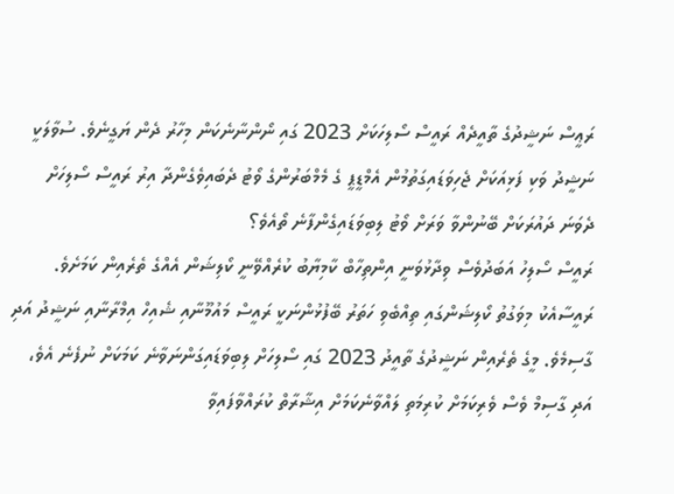ރަޢީސް ނަޝީދުގެ ތާއީދެއް ރައީސް ސޯލިހަކަށް 2023 ގައި ނޯންނާނެކަން މިހާރު ދެން ޔަގީނެވެ. ސުވާލަކީ ނަޝީދު ވަކި ފަޅިއަކަށް ޖެހިވަޑައިގަތުމުން އެމްޑީޕީ ގެ މެމްބަރުންގެ ވޯޓު ދެބައިވެގެންދާ އިރު ރައީސް ސޯލިހަށް ދެވަނަ ދައުރަކަށް ބޭނުންވާ ވަރަށް ވޯޓު ލިބިވަޑައިގެންފާނެ ތޯއެވެ؟
ރައީސް ސޯލިހު އަބަދުވެސް ވިދާޅުވަނީ އިންތިހާބް ކާމިޔާބު ކުރެއްވޭނީ ކޯލިޝަން އެއްގެ ތެރެއިން ކަމަށެވެ. ރައީސާއެކު މިވަގުތު ކޯލިޝަންގައި ތިއްބެވި ހަތަރު ބޭފުޅުންނަކީ ރައީސް މައުމޫނާއި ޝެއިހް އިމްރާނާއި ނަޝީދު އަދި ގާސިމެވެ. މީގެ ތެރެއިން ނަޝީދުގެ ތާއީދު 2023 ގައި ސޯލިހަށް ލިބިވަޑައިގަންނަވާނެ ކަމަކަށް ނުފެނެ އެވެ، އަދި ގާސިމް ވެސް ވެރިކަމަށް ކުރިމަތި ލައްވާނެކަމަށް އިޝާރާތް ކުރައްވާފައިވާ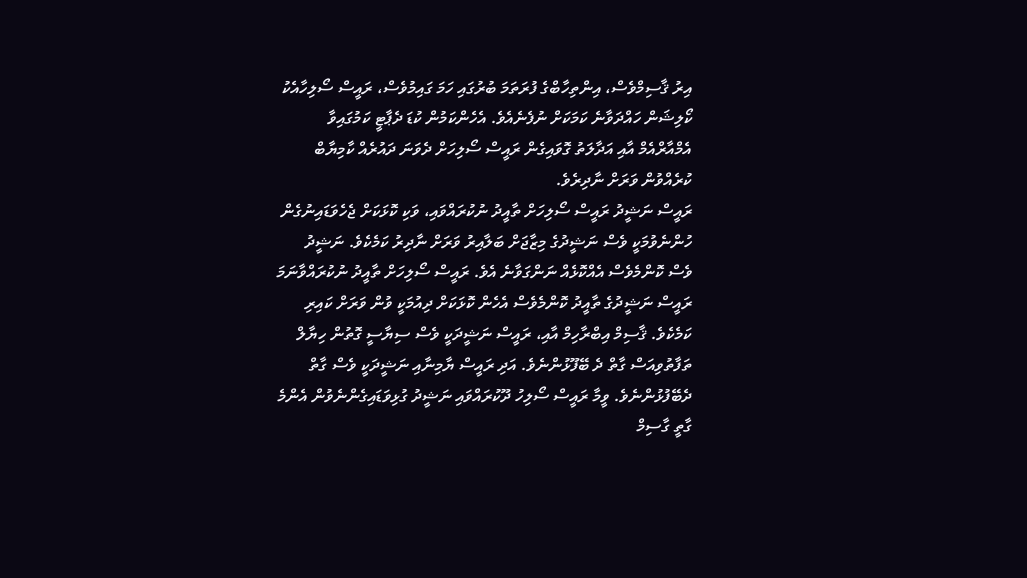އިރު ޤާސިމްވެސް، އިންތިހާބްގެ ފުރަތަމަ ބުރުގައި ހަމަ ގައިމުވެސް، ރައީސް ސޯލިހާއެކު ކޯލިޝަން ހައްދަވާނެ ކަމަކަށް ނުފެނެއެވެ. އެހެންކަމުން ކުޑަ ދެޕާޓީ ކަމުގައިވާ އެމްއާރްއެމް އާއި އަދާލަތު ގޮވައިގެން ރައީސް ސޯލިހަށް ދެވަނަ ދައުރެއް ކާމިޔާބް ކުރެއްވުން ވަރަށް ނާދިރެވެ.
ރައީސް ނަޝީދު ރައީސް ސޯލިހަށް ތާއީދު ނުކުރައްވައި، ވަކި ކޮޅަކަށް ޖެހެވަޑައިނުގެން ހުންނެވުމަކީ ވެސް ނަޝީދުގެ މިޒާޖަށް ބަލާއިރު ވަރަށް ނާދިރު ކަމެކެވެ. ނަޝީދު ވެސް ކޮންމެވެސް އެއްކޮޅެއް ނަންގަވާނެ އެވެ. ރައީސް ސޯލިހަށް ތާއީދު ނުކުރައްވާނަމަ ރައީސް ނަޝީދުގެ ތާއީދު ކޮންމެވެސް އެހެން ކޮޅަކަށް ދިއުމަކީ ވުން ވަރަށް ކައިރި ކަމެކެވެ. ޤާސިމް އިބްރާހިމް އާއި، ރައީސް ނަޝީދަކީ ވެސް ސިޔާސީ ގޮތުން ހިޔާލް ތަފާތުވިއަސް ގާތް ދެ ބޭފޫޅުންނެވެ. އަދި ރައީސް ޔާމިނާއި ނަޝީދަކީ ވެސް ގާތް ދެބޭފުޅުންނެވެ. ވީމާ ރައީސް ސޯލިހު ދޫކުރައްވައި ނަޝީދު ގުޅިވަޑައިގެންނެވުން އެންމެ ގާތީ ގާސިމް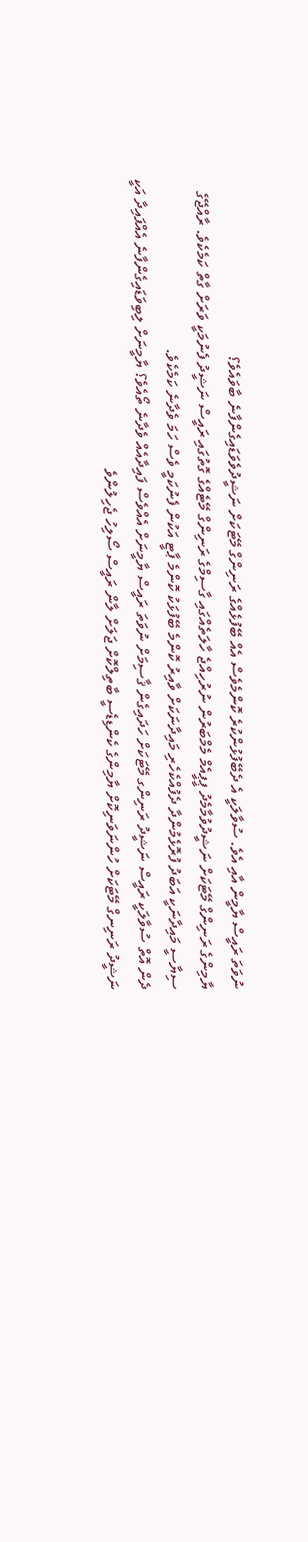ނުވަތަ ރައީސް ޔާމީން އާއި އެވެ. ސުވާލަކީ އެ ދެބޭފުޅުންކުރެ ކޮންމެވެސް އެއް ބޭފުޅެއްގެ ރަނިންގް މޭޓަކަށް ނަޝީދުވެވަޑައިގެންފާނެ ބާވައެވެ؟
ޔާމިންގެ ރަނިންގް މޭޓަކަށް ނަޝީދުވުމާމެދު ޕީޕީއެމް މެމްބަރުން ނުރުހިއްޖެ ހާލަތެއްގައި ގާސިމްގެ ރަނިންގް މޭޓެއްގެ ގޮތުގައި ރައީސް ނަޝީދު ފެނުމަކީ ވަރަށް ގާތް ކަމެކެވެ. ރާއްޖޭގެ ސިޔާސީ މައިދާނަކީ އަބަދު ފުރޮޅެމުންދާ ދެފުއްކެހެރި މައިދާނަކަށް ވާއިރު ކޮންމެ ބޭފުޅަކު ކޮންމެ ޕާޓީ އަކުން ފެނުކަމީ ވެސް ހަމަ ވެދާނެ ކަމެކެވެ.
ދެން އޮތް ސުވާލަކީ ރައީސް ނަޝީދު ރަނިންގ މޭޓަކަށް ހަދައިގެން ޤާސިމަށް ނުވަތަ ރައީސް ޔާމީނަށް އެއްވެސް ފައިދާއެއް ވެދާނެ ތޯއެވެ؟ ޔާމީނަށް ލިބިވަޑައިގެންފާނެ އެއްފައިދާ އަކީ ނަޝީދު ރަނިނގް މޭޓަކަށް ހުންނަވަނިކޮށް ޔާމިންގެ ކެންޑިޑެސީ ބާތިލްކޮށް ޖަލަށް ލާން ރައީސް ސޯލިހު ޖެހިލުންވެ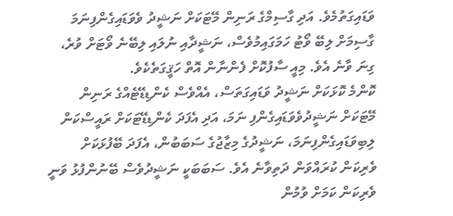ވަޑައިގަތުމެވެ. އަދި ގާސިމްގެ ރަނިން މޭޓަކަށް ނަޝީދު ވެވަޑައިގެންފިނަމަ ގާސިމަށް ލިބޭ ވޯޓު ހަމަގައިމުވެސް، ނަޝީދާއި ނުލައި ލިބޭނެ ވޯޓަށް ވުރެ، ގިނަ ވާނެ އެވެ. މިއީ ސާފުކޮށް ފެންނާން އޮތް ހަޤީގަތެކެވެ.
ކޮންމެ ކޮޅަކަށް ނަޝީދު ވަޑައިގަތަސް، އެއްވެސް ކެންޑިޑޭޓެއްގެ ރަނިން މޭޓަކަށް ނަޝީދުވެވަޑައިގެންފި ނަމަ، އަދި އެފަދަ ކެންޑިޑޭޓަކަށް ރައީސްކަން ލިބިވަޑައިގެންފިނަމަ، ނަޝީދުގެ މިޒާޖުގެ ސަބަބުން، އެފަދަ ބޭފުޅަކަށް ވެރިކަން ކުރައްވަން ދަތިވާނެ އެވެ. ސަބަބަކީ ނަޝީދުވެސް ބޭނުންފުޅު ވަނީ ވެރިކަން ކަމަށް ވުމުން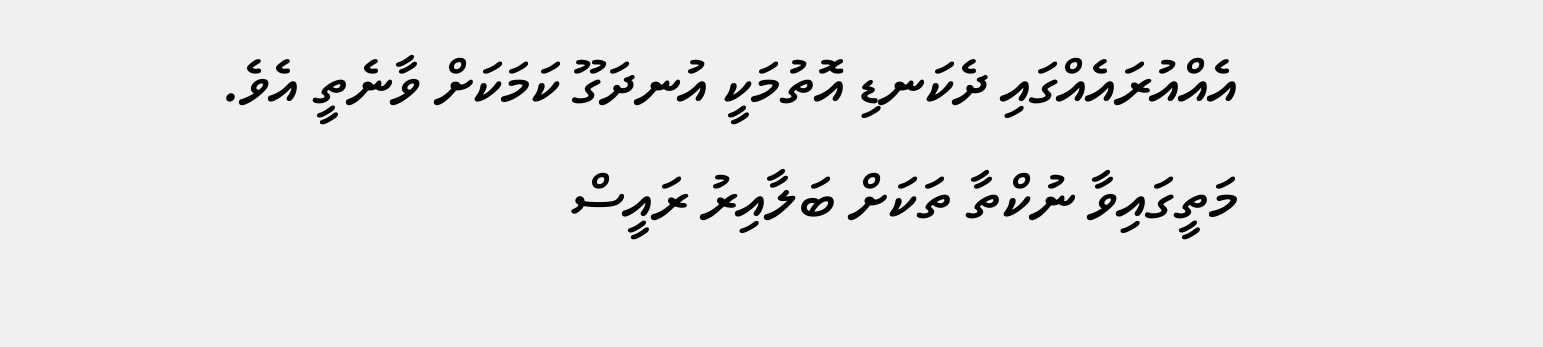އެއްއުރައެއްގައި ދެކަނޑި އޮތުމަކީ އުނދަގޫ ކަމަކަށް ވާނެތީ އެވެ.
މަތީގައިވާ ނުކްތާ ތަކަށް ބަލާއިރު ރައީސް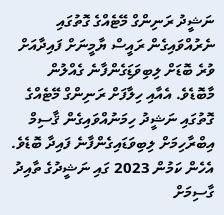ނަޝީދު ރަނިންގް މޭޓެއްގެ ގޮތުގައި ނެރުއްވައިގެން ރައީސް ޔާމީނަށް ފައިދާއަށް ވުރެ ބޮޑަށް ލިބިވަޑަިގެންފާނެ ގެއްލުން މާބޮޑެވެ. އެއާއި ހިލާފަށް ރަނިންގް މޭޓެއްގެ ގޮތުގައި ނަޝީދު ހިމަނުއްވައިގެން ޤާސިމް އިބްރާހިމަށް ލިބިވަޑައިގެންފާނެ ފައިދާ ބޮޑެވެ. އެހެން ކަމުން 2023 ގައި ނަޝީދުގެ ތާއިދު ގާސިމަށް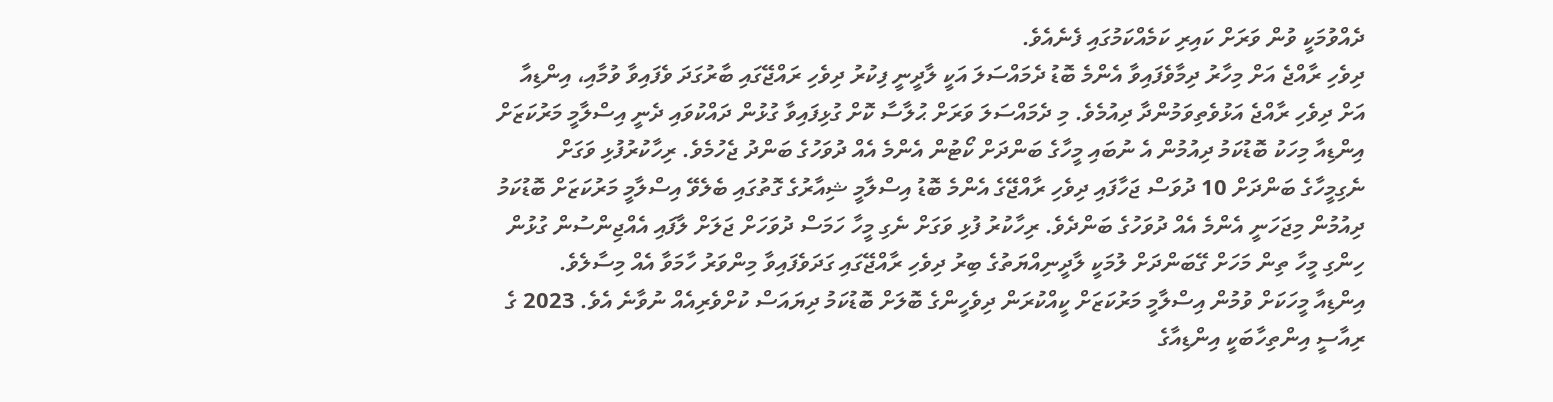ދެއްވުމަކީ ވުން ވަރަށް ކައިރި ކަމެއްކަމުގައި ފެނެއެވެ.
ދިވެހި ރާއްޖެ އަށް މިހާރު ދިމާވެފައިވާ އެންމެ ބޮޑު ދެމައްސަލަ އަކީ ލާދީނީ ފިކުރު ދިވެހި ރައްޖޭގައި ބާރުގަދަ ވެފައިވާ ވުމާއި، އިންޑިއާ އަށް ދިވެހި ރާއްޖެ އަޅުވެތިވަމުންދާ ދިއުމެވެ. މި ދެމައްސަލަ ވަރަށް ޙުލާސާ ކޮށް ގުޅިފައިވާ ގުޅުން ދައްކުވައި ދެނީ އިސްލާމީ މަރުކަޒަށް އިންޑިއާ މިހަކު ބޮޑުކަމު ދިއުމުން އެ ނުބައި މީހާގެ ބަންދަށް ކޯޓުން އެންމެ އެއް ދުވަހުގެ ބަންދު ޖެހުމެވެ. ރިހާކުރުފުޅި ވަގަށް ނެގިމީހާގެ ބަންދަށް 10 ދުވަސް ޖަހާފައި ދިވެހި ރާއްޖޭގެ އެންމެ ބޮޑު އިސްލާމީ ޝިއާރުގެ ގޮތުގައި ބެލެވޭ އިސްލާމީ މަރުކަޒަށް ބޮޑުކަމު ދިއުމުން މިޖަހަނީ އެންމެ އެއް ދުވަހުގެ ބަންދެވެ. ރިހާކުރު ފުޅި ވަގަށް ނެގި މީހާ ހަމަސް ދުވަހަށް ޖަލަށް ލާފައި އެއްޖިންސުން ގުޅުން ހިންގި މީހާ ތިން މަހަށް ގޭބަންދަށް ލުމަކީ ލާދީނިއްޔަތުގެ ބިރު ދިވެހި ރާއްޖޭގައި ގަދަވެފައިވާ މިންވަރު ހާމަވާ އެއް މިސާލެވެ.
އިންޑިއާ މީހަކަށް ވުމުން އިސްލާމީ މަރުކަޒަށް ކީއްކުރަން ދިވެހީންގެ ބޮލަށް ބޮޑުކަމު ދިޔައަސް ކުށްވެރިއެއް ނުވާނެ އެވެ. 2023 ގެ ރިއާސީ އިންތިހާބަކީ އިންޑިއާގެ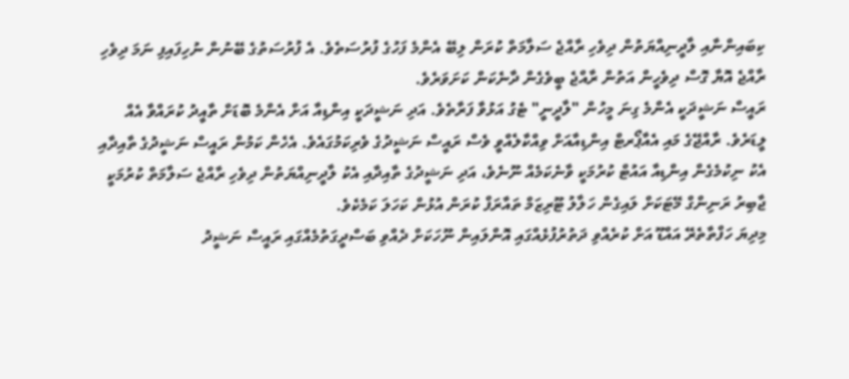ކިބައިންނާއި ލާދީނިއްޔަތުން ދިވެހި ރާއްޖެ ސަލާމަތް ކުރަން ލިބޭ އެންމެ ފަހުގެ ފުރުސަތެވެ. އެ ފުރުސަތުގެ ބޭނުން ނުހިފައިފި ނަމަ ދިވެހި ރާއްޖެ އޮޔާ ގޮސް ދިވެހީން އަތުން ރާއްޖެ ބީވެގެން ދާނެކަން ކަށަވަރެވެ.
ރައީސް ނަޝީދަކީ އެންމެ ގިނަ މީހުން "ލާދީނީ" ޓެގު އަޅުވާ ފަރާތެވެ. އަދި ނަޝީދަކީ އިންޑިއާ އަށް އެންމެ ބޮޑަށް ތާއީދު ކުރައްވާ އެއް ލީޑަރެވެ. ރާއްޖޭގެ މައި އެއާޕޯރޓް އިންޑިއާއަށް ވިއްކާލެއްވީ ވެސް ރައީސް ނަޝީދުގެ ވެރިކަމުގައެވެ. އެހެން ކަމުން ރައީސް ނަޝީދުގެ ތާއިދާއި އެކު ނިކުމެގެން އިންޑިއާ އައުޓް ކުރުމަކީ ވާނެކަމެއް ނޫނެވެ، އަދި ނަޝީދުގެ ތާއިދާއި އެކު ލާދީނިއްޔަތުން ދިވެހި ރާއްޖެ ސަލާމަތް ކުރުމަކީ ޖާބިރު ރަނިންގް މޭޓަކަށް ލައިގެން ހަލާލު ޓޫރިޒަމް ތައާރަފް ކުރަން އުޅުން ކަހަލަ ކަމެކެވެ.
މިދިޔަ ހަފްތާތެރޭ އައްޑޫ އަށް ކުރެއްވި ދަތުރުފުޅެއްގައި އޮންލައިން ނޫހަކަށް ދެއްވި ބަސްދީގަތުމެއްގައި ރައީސް ނަޝީދު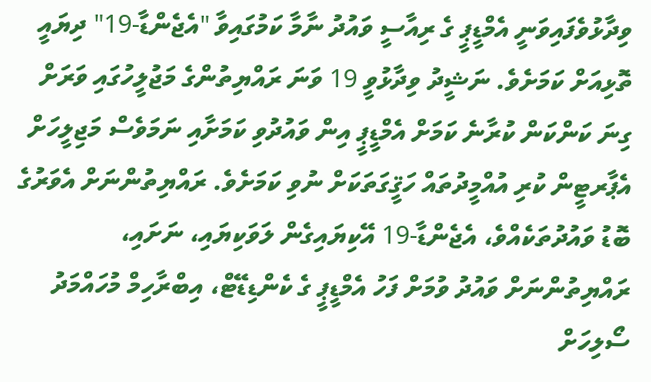ވިދާޅުވެފައިވަނީ އެމްޑީޕީ ގެ ރިއާސީ ވައުދު ނާމާ ކަމުގައިވާ "އެޖެންޑާ-19" ދިޔައީ ތޮޅިއަށް ކަމަށެވެ. ނަޝީދު ވިދާޅުވީ 19 ވަނަ ރައްޔިތުންގެ މަޖުލީހުގައި ވަރަށް ގިނަ ކަންކަން ކުރާނެ ކަމަށް އެމްޑީޕީ އިން ވައުދުވި ކަމަށާއި ނަމަވެސް މަޖިލީހަށް އެޕާރޓީން ކުރި އުއްމީދުތައް ހަޤީގަތަކަށް ނުވި ކަމަށެވެ. ރައްޔިތުންނަށް އެވަރުގެ ބޮޑު ވައުދުތަކެއްވެ، އެޖެންޑާ-19 އޭކިޔައިގެން ލަވަކިޔައި، ނަށައި، ރައްޔިތުންނަށް ވައުދު ވުމަށް ފަހު އެމްޑީޕީ ގެ ކެންޑިޑޭޓް، އިބްރާހިމް މުހައްމަދު ސޯލިހަށް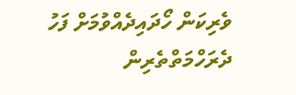ވެރިކަން ހޯދައިދެއްވުމަށް ފަހު ދެރަހްމަތްތެރިން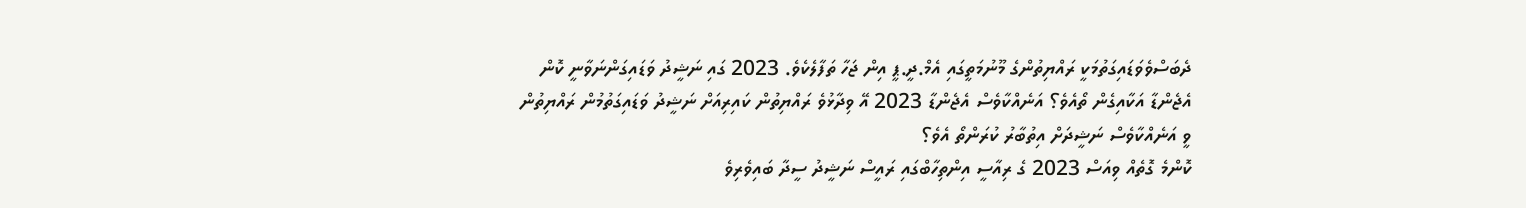ދެބަސްވެވަޑައިގަތުމަކީ ރައްޔިތުންގެ މޫނުމަތީގައި އެމް.ދީ.ޕީ އިން ޖަހާ ތަފާލެކެވެ. 2023 ގައި ނަޝީދު ވަޑައިގަންނަވާނީ ކޮން އެޖެންޑާ އަކާއިގެން ތޯއެވެ؟ އަނެއްކާވެސް އެޖެންޑާ 2023 އޭ ވިދާޅުވެ ރައްޔިތުން ކައިރިއަށް ނަޝީދު ވަޑައިގަތުމުން ރައްޔިތުން ވީ އަނެއްކާވެސް ނަޝީދަށް އިތުބާރު ކުރަންތޯ އެވެ؟
ކޮންމެ ގޮތެއް ވިއަސް 2023 ގެ ރިއާސީ އިންތިހާބްގައި ރައީސް ނަޝީދު ސީދާ ބައިވެރިވެ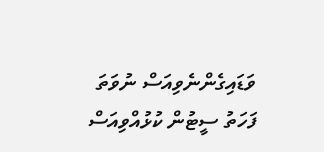ވަޑައިގެންނެވިއަސް ނުވަތަ ފަހަތު ސީޓުން ކުޅުއްވިއަސް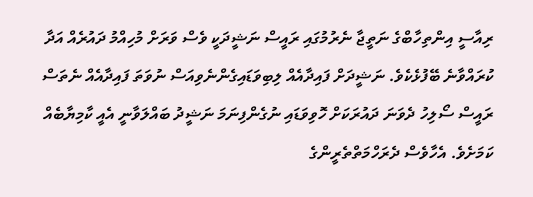ރިއާސީ އިންތިހާބްގެ ނަތީޖާ ނެރުމުގައި ރައީސް ނަޝީދަކީ ވެސް ވަރަށް މުހިއްމު ދައުރެއް އަދާ ކުރައްވާނެ ބޭފުޅެކެވެ. ނަޝީދަށް ފައިދާއެއް ލިބިވަޑައިގެންނެވިއަސް ނުވަތަ ފައިދާއެއް ނެތަސް ރައީސް ސޯލިހު ދެވަނަ ދައުރަކަށް ހޮވިވަޑައި ނުގެންފިނަމަ ނަޝީދު ބައްލަވާނީ އެއީ ކާމިޔާބެއް ކަމަށެވެ. އެހާވެސް ދެރަހްމަތްތެރީންގެ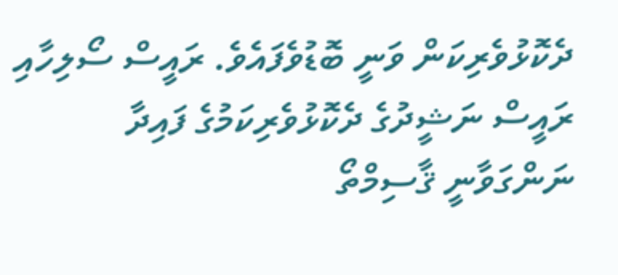ދެކޮޅުވެރިކަން ވަނީ ބޮޑުވެފައެވެ. ރައީސް ސޯލިހާއި ރައީސް ނަޝީދުގެ ދެކޮޅުވެރިކަމުގެ ފައިދާ ނަންގަވާނީ ޤާސިމްތޯ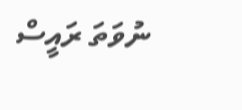ނުވަތަ ރައީސް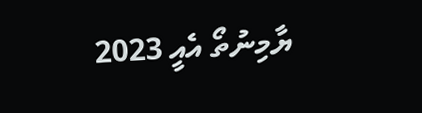ޔާމިނުތޯ އެއީ 2023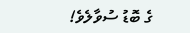ގެ ބޮޑު ސުވާލެވެ!